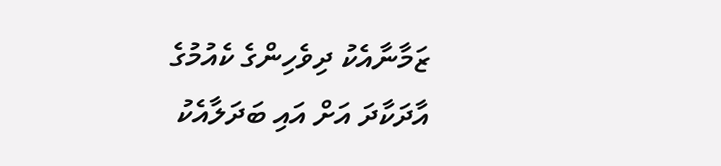ޒަމާނާއެކު ދިވެހިންގެ ކެއުމުގެ އާދަކާދަ އަށް އައި ބަދަލާއެކު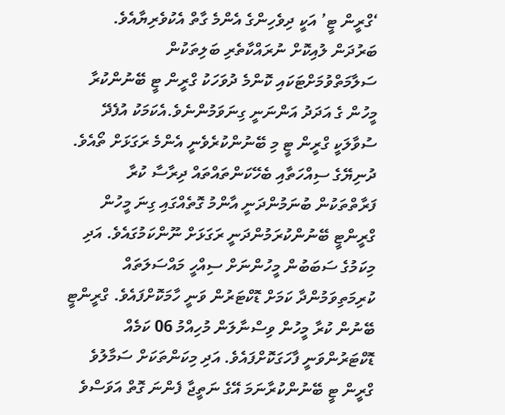‘ގްރީން ޓީ’ އަކީ ދިވެހިންގެ އެންމެ ގާތް އެކުވެރިޔާއެވެ. ބަރުދަން ލުއިކޮށް ނުރައްކާތެރި ބަލިތަކުން ސަލާމަތްވުމަށްޓަކައި ކޮންމެ ދުވަހަކު ގްރީން ޓީ ބޭނުންކުރާ މީހުން ގެ އަދަދު އަންނަނީ ގިނަވަމުންނެވެ.އެކަމަކު އުފެދޭ ސުވާލަކީ ގްރީން ޓީ މި ބޭނުންކުރެވެނީ އެންމެ ރަގަޅަށް ތޯއެވެ. ދުނިޔޭގެ ސިއްހަތާއި ބެހޭކަންތައްތައް ދިރާސާ ކުރާ ފަރާތްތަކުން ބުނަމުންދަނީ އާންމު ގޮތެއްގައި ގިނަ މީހުން ގްރީންޓީ ބޭނުންކުރަމުންދަނީ ރަގަޅަށް ނޫންކަމުގައެވެ. އަދި މިކަމުގެ ސަބަބުން މީހުންނަށް ސިއްހީ މައްސަލަތައް ކުރިމަތިވަމުންދާ ކަމަށް ޑޮކްޓަރުން ވަނީ ހާމަކޮށްފައެވެ. ގްރީންޓީ ބޭނުން ކުރާ މީހުން ވިސްނާލަން މުހިއްމު 06 ކަމެއް ޑޮކްޓަރުންވަނީ ފާހަގަކޮށްފައެވެ. އަދި މިކަންތަކަށް ސަމާލުވެ ގްރީން ޓީ ބޭނުންކުރާނަމަ އޭގެ ނަތީޖާ ފެންނަ ގޮތް އަވަސްވެ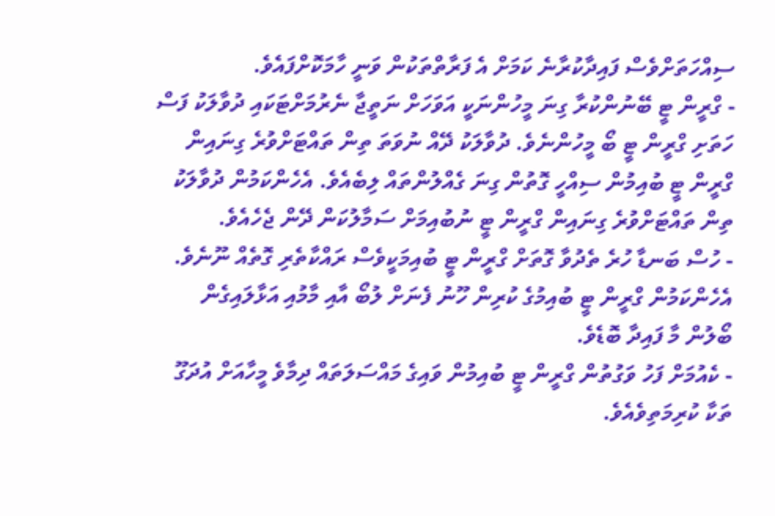ސިއްހަތަށްވެސް ފައިދާކުރާނެ ކަމަށް އެ ފަރާތްތަކުން ވަނީ ހާމަކޮށްފައެވެ.
- ގްރީން ޓީ ބޭނުންކުރާ ގިނަ މީހުންނަކީ އަވަހަށް ނަތީޖާ ނެރުމަށްޓަކައި ދުވާލަކު ފަސް ހަތަށި ގްރީން ޓީ ބޯ މީހުންނެވެ. ދުވާލަކު ދޭއް ނުވަތަ ތިން ތައްޓަށްވުރެ ގިނައިން ގްރީން ޓީ ބުއިމުން ސިއްހީ ގޮތުން ގިނަ ގެއްލުންތައް ލިބެއެވެ. އެހެންކަމުން ދުވާލަކު ތިން ތައްޓަށްވުރެ ގިނައިން ގްރީން ޓީ ނުބުއިމަށް ސަމާލުކަން ދޭން ޖެހެއެވެ.
- ހުސް ބަނޑާ ހުރެ ތެދުވާ ގޮތަށް ގްރީން ޓީ ބުއިމަކީވެސް ރައްކާތެރި ގޮތެއް ނޫނެވެ. އެހެންކަމުން ގްރީން ޓީ ބުއިމުގެ ކުރިން ހޫނު ފެނަށް ލުބޯ އާއި މާމުއި އަޅާލައިގެން ބޯލުން މާ ފައިދާ ބޮޑެވެ.
- ކެއުމަށް ފަހު ވަގުތުން ގްރީން ޓީ ބުއިމުން ވައިގެ މައްސަލަތައް ދިމާވެ މީހާއަށް އުދަގޫ ތަކާ ކުރިމަތިވެއެވެ.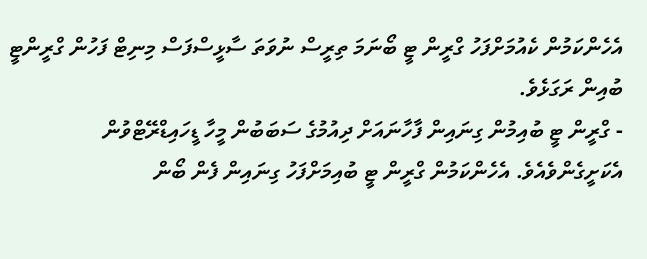އެހެންކަމުން ކެއުމަށްފަހު ގްރީން ޓީ ބޯނަމަ ތިރީސް ނުވަތަ ސާޅީސްފަސް މިނިޓް ފަހުން ގްރީންޓީ ބުއިން ރަގަޅެވެ.
- ގްރީން ޓީ ބުއިމުން ގިނައިން ފާހާނައަށް ދިއުމުގެ ސަބަބުން މީހާ ޑީހައިޑްރޭޓްވުން އެކަށީގެންވެއެވެ. އެހެންކަމުން ގްރީން ޓީ ބުއިމަށްފަހު ގިނައިން ފެން ބޯން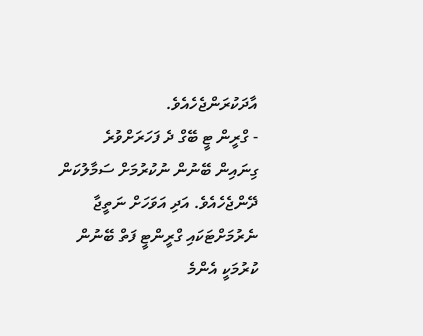އާދަކުރަންޖެހެއެވެ.
- ގްރީން ޓީ ބޭގް ދެ ފަހަރަށްވުރެ ގިނައިން ބޭނުން ނުކުރުމަށް ސަމާލުކަން ދޭންޖެހެއެވެ. އަދި އަވަހަށް ނަތީޖާ ނެރުމަށްޓަކައި ގްރީންޓީ ފަތް ބޭނުން ކުރުމަކީ އެންމެ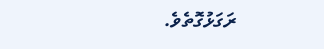ރަގަޅުގޮތެވެ.